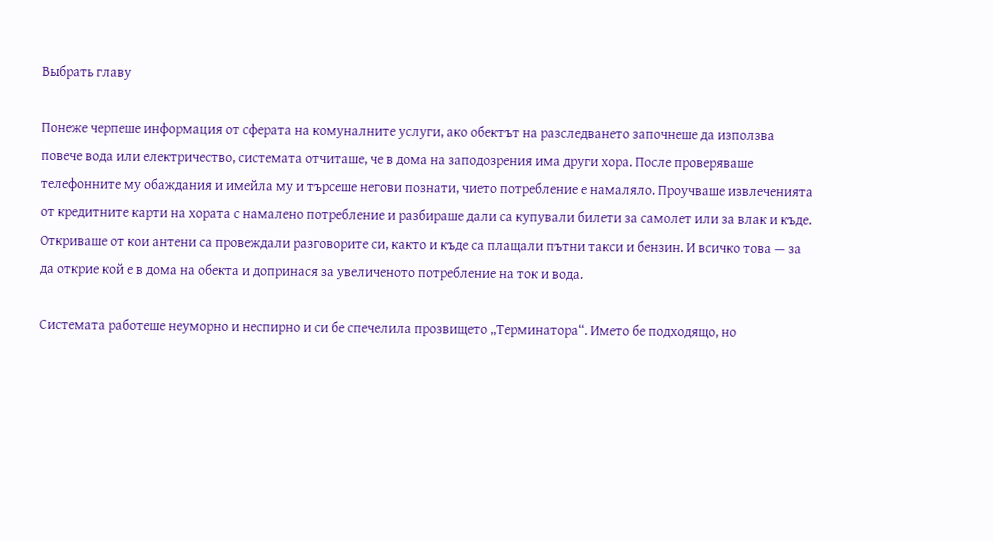Выбрать главу

Понеже черпеше информация от сферата на комуналните услуги, ако обектът на разследването започнеше да използва повече вода или електричество, системата отчиташе, че в дома на заподозрения има други хора. После проверяваше телефонните му обаждания и имейла му и търсеше негови познати, чието потребление е намаляло. Проучваше извлеченията от кредитните карти на хората с намалено потребление и разбираше дали са купували билети за самолет или за влак и къде. Откриваше от кои антени са провеждали разговорите си, както и къде са плащали пътни такси и бензин. И всичко това — за да открие кой е в дома на обекта и допринася за увеличеното потребление на ток и вода.

Системата работеше неуморно и неспирно и си бе спечелила прозвището „Терминатора“. Името бе подходящо, но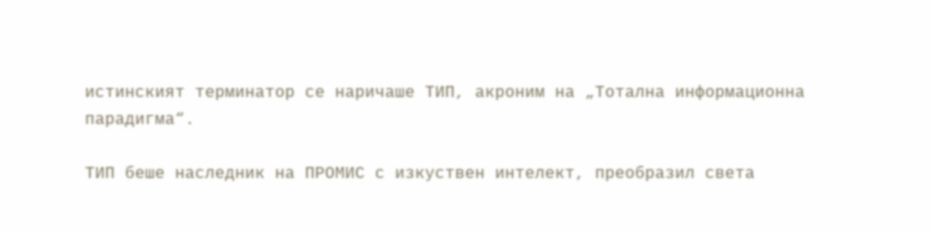истинският терминатор се наричаше ТИП, акроним на „Тотална информационна парадигма“.

ТИП беше наследник на ПРОМИС с изкуствен интелект, преобразил света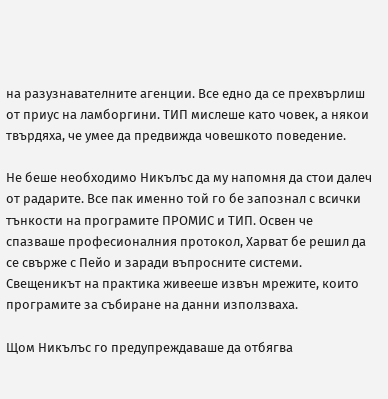на разузнавателните агенции. Все едно да се прехвърлиш от приус на ламборгини. ТИП мислеше като човек, а някои твърдяха, че умее да предвижда човешкото поведение.

Не беше необходимо Никълъс да му напомня да стои далеч от радарите. Все пак именно той го бе запознал с всички тънкости на програмите ПРОМИС и ТИП. Освен че спазваше професионалния протокол, Харват бе решил да се свърже с Пейо и заради въпросните системи. Свещеникът на практика живееше извън мрежите, които програмите за събиране на данни използваха.

Щом Никълъс го предупреждаваше да отбягва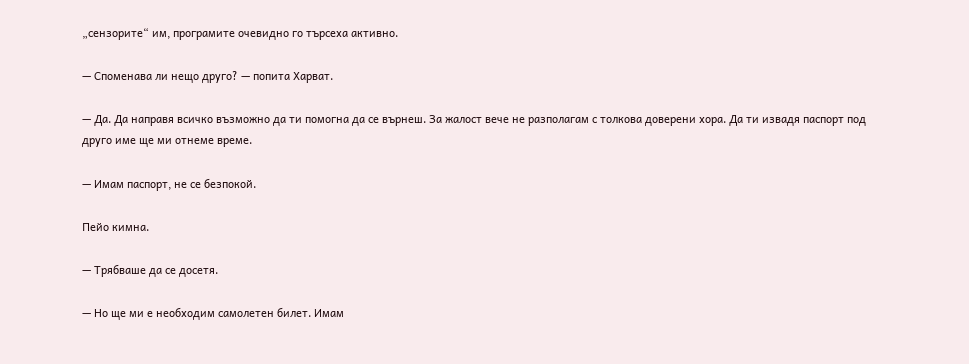„сензорите“ им, програмите очевидно го търсеха активно.

— Споменава ли нещо друго? — попита Харват.

— Да. Да направя всичко възможно да ти помогна да се върнеш. За жалост вече не разполагам с толкова доверени хора. Да ти извадя паспорт под друго име ще ми отнеме време.

— Имам паспорт, не се безпокой.

Пейо кимна.

— Трябваше да се досетя.

— Но ще ми е необходим самолетен билет. Имам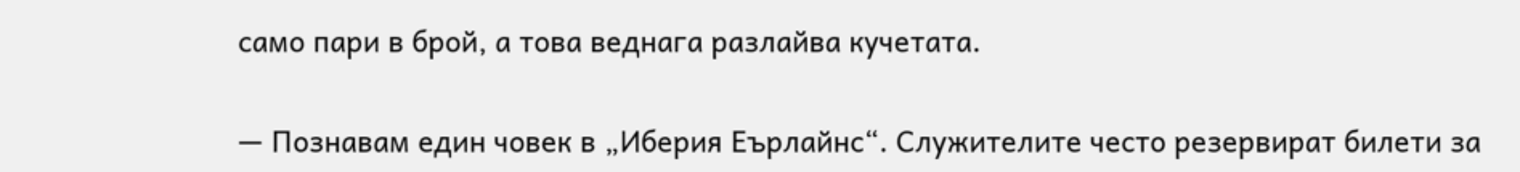само пари в брой, а това веднага разлайва кучетата.

— Познавам един човек в „Иберия Еърлайнс“. Служителите често резервират билети за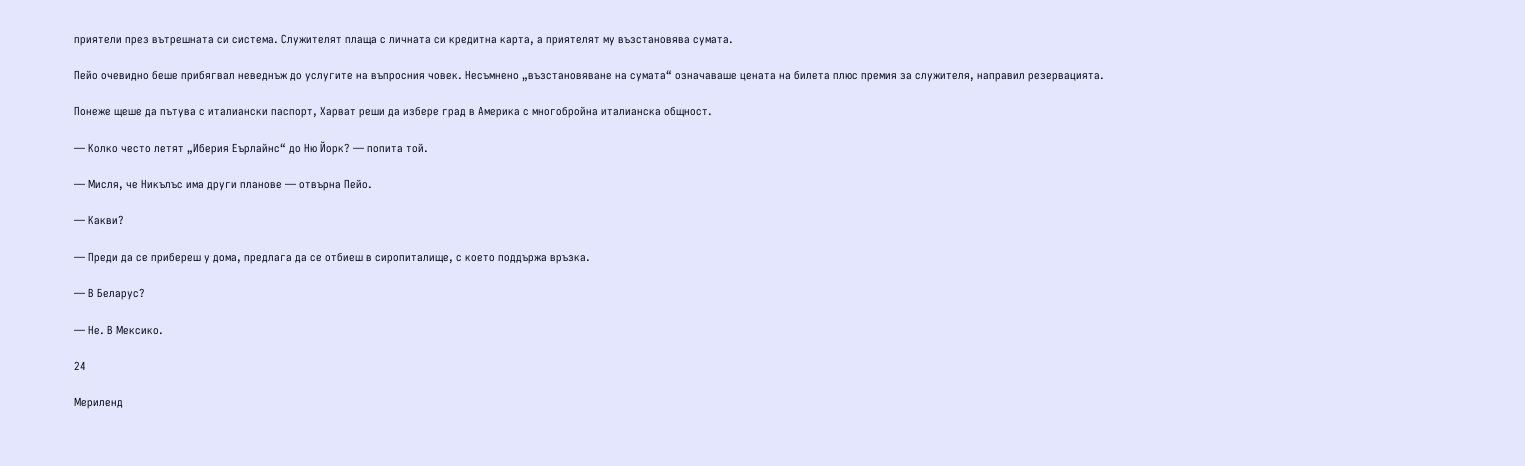приятели през вътрешната си система. Служителят плаща с личната си кредитна карта, а приятелят му възстановява сумата.

Пейо очевидно беше прибягвал неведнъж до услугите на въпросния човек. Несъмнено „възстановяване на сумата“ означаваше цената на билета плюс премия за служителя, направил резервацията.

Понеже щеше да пътува с италиански паспорт, Харват реши да избере град в Америка с многобройна италианска общност.

— Колко често летят „Иберия Еърлайнс“ до Ню Йорк? — попита той.

— Мисля, че Никълъс има други планове — отвърна Пейо.

— Какви?

— Преди да се прибереш у дома, предлага да се отбиеш в сиропиталище, с което поддържа връзка.

— В Беларус?

— Не. В Мексико.

24

Мериленд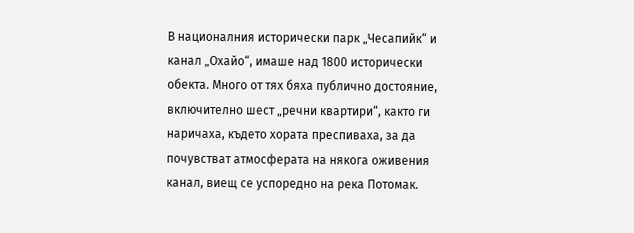В националния исторически парк „Чесапийк“ и канал „Охайо“, имаше над 1800 исторически обекта. Много от тях бяха публично достояние, включително шест „речни квартири“, както ги наричаха, където хората преспиваха, за да почувстват атмосферата на някога оживения канал, виещ се успоредно на река Потомак.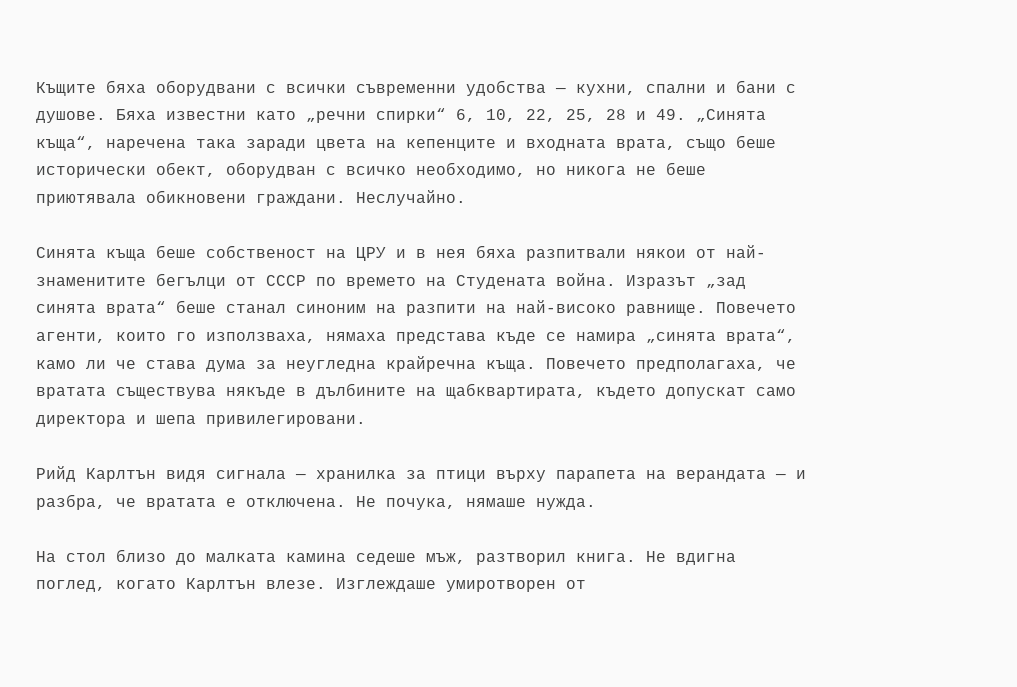Къщите бяха оборудвани с всички съвременни удобства — кухни, спални и бани с душове. Бяха известни като „речни спирки“ 6, 10, 22, 25, 28 и 49. „Синята къща“, наречена така заради цвета на кепенците и входната врата, също беше исторически обект, оборудван с всичко необходимо, но никога не беше приютявала обикновени граждани. Неслучайно.

Синята къща беше собственост на ЦРУ и в нея бяха разпитвали някои от най-знаменитите бегълци от СССР по времето на Студената война. Изразът „зад синята врата“ беше станал синоним на разпити на най-високо равнище. Повечето агенти, които го използваха, нямаха представа къде се намира „синята врата“, камо ли че става дума за неугледна крайречна къща. Повечето предполагаха, че вратата съществува някъде в дълбините на щабквартирата, където допускат само директора и шепа привилегировани.

Рийд Карлтън видя сигнала — хранилка за птици върху парапета на верандата — и разбра, че вратата е отключена. Не почука, нямаше нужда.

На стол близо до малката камина седеше мъж, разтворил книга. Не вдигна поглед, когато Карлтън влезе. Изглеждаше умиротворен от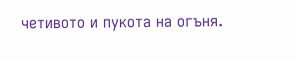четивото и пукота на огъня.